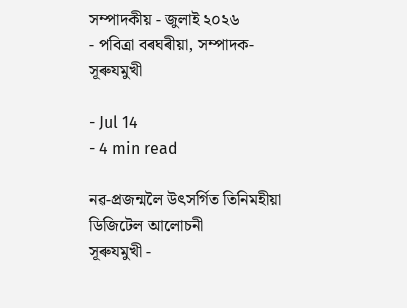সম্পাদকীয় - জুলাই ২০২৬
- পবিত্ৰা বৰঘৰীয়া, সম্পাদক-সূৰুযমুখী

- Jul 14
- 4 min read

নৱ-প্ৰজন্মলৈ উৎসৰ্গিত তিনিমহীয়া ডিজিটেল আলোচনী
সূৰুযমুখী -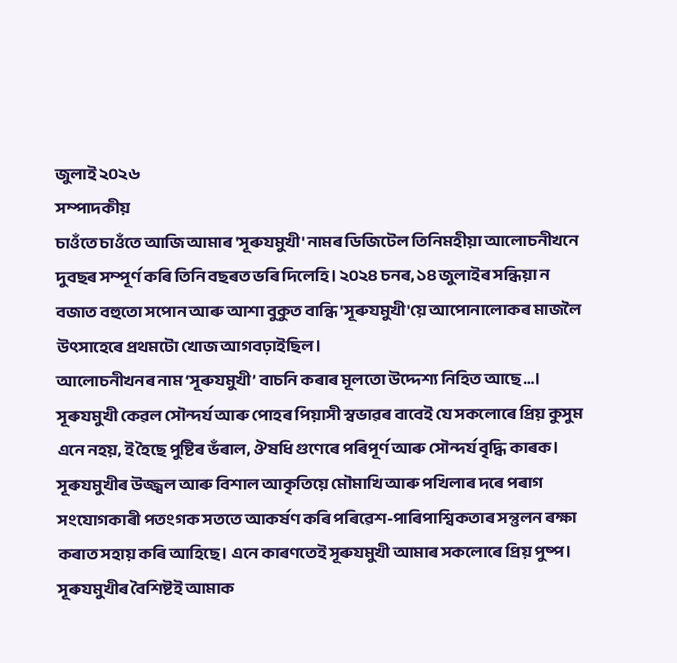জুলাই ২০২৬
সম্পাদকীয়
চাওঁতে চাওঁতে আজি আমাৰ 'সূৰুযমুখী' নামৰ ডিজিটেল তিনিমহীয়া আলোচনীখনে দুবছৰ সম্পূৰ্ণ কৰি তিনি বছৰত ভৰি দিলেহি। ২০২৪ চনৰ, ১৪ জুলাইৰ সন্ধিয়া ন বজাত বহুতো সপোন আৰু আশা বুকুত বান্ধি 'সূৰুযমুখী'য়ে আপোনালোকৰ মাজলৈ উৎসাহেৰে প্ৰথমটো খোজ আগবঢ়াইছিল।
আলোচনীখনৰ নাম ‘সূৰুযমুখী’ বাচনি কৰাৰ মূলতো উদ্দেশ্য নিহিত আছে…। সূৰুযমুখী কেৱল সৌন্দৰ্য আৰু পোহৰ পিয়াসী স্বভাৱৰ বাবেই যে সকলোৰে প্ৰিয় কুসুম এনে নহয়, ই হৈছে পুষ্টিৰ ভঁৰাল, ঔষধি গুণেৰে পৰিপূৰ্ণ আৰু সৌন্দৰ্য বৃদ্ধি কাৰক। সূৰুযমুখীৰ উজ্জ্বল আৰু বিশাল আকৃতিয়ে মৌমাখি আৰু পখিলাৰ দৰে পৰাগ সংযোগকাৰী পতংগক সততে আকৰ্ষণ কৰি পৰিৱেশ-পাৰিপাশ্বিকতাৰ সন্তুলন ৰক্ষা কৰাত সহায় কৰি আহিছে। এনে কাৰণতেই সূৰুযমুখী আমাৰ সকলোৰে প্ৰিয় পুষ্প।
সূৰুযমুখীৰ বৈশিষ্টই আমাক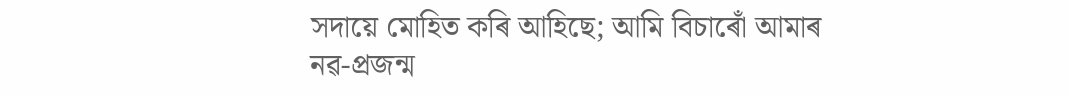সদায়ে মোহিত কৰি আহিছে; আমি বিচাৰোঁ আমাৰ নৱ-প্ৰজন্ম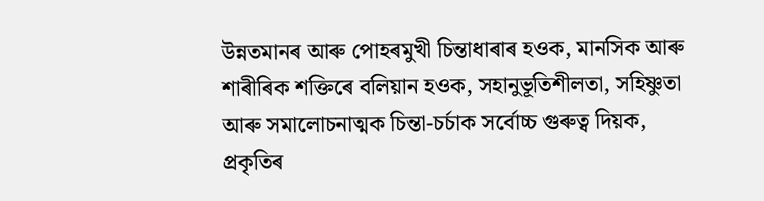উন্নতমানৰ আৰু পোহৰমুখী চিন্তাধাৰাৰ হওক, মানসিক আৰু শাৰীৰিক শক্তিৰে বলিয়ান হওক, সহানুভূতিশীলতা, সহিষ্ণুতা আৰু সমালোচনাত্মক চিন্তা-চৰ্চাক সৰ্বোচ্চ গুৰুত্ব দিয়ক, প্ৰকৃতিৰ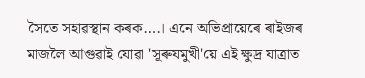সৈতে সহাৱস্থান কৰক….। এনে অভিপ্ৰায়েৰে ৰাইজৰ মাজলৈ আগুৱাই যোৱা 'সূৰুযমুখী'য়ে এই ক্ষুদ্ৰ যাত্ৰাত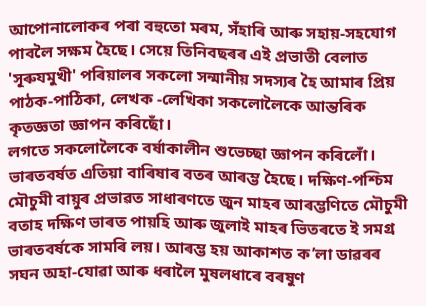আপোনালোকৰ পৰা বহুতো মৰম, সঁহাৰি আৰু সহায়-সহযোগ পাবলৈ সক্ষম হৈছে। সেয়ে তিনিবছৰৰ এই প্ৰভাতী বেলাত 'সূৰুযমুখী' পৰিয়ালৰ সকলো সন্মানীয় সদস্যৰ হৈ আমাৰ প্ৰিয় পাঠক-পাঠিকা, লেখক -লেখিকা সকলোলৈকে আন্তৰিক কৃতজ্ঞতা জ্ঞাপন কৰিছোঁ।
লগতে সকলোলৈকে বৰ্ষাকালীন শুভেচ্ছা জ্ঞাপন কৰিলোঁ।
ভাৰতবৰ্ষত এতিয়া বাৰিষাৰ বতৰ আৰম্ভ হৈছে। দক্ষিণ-পশ্চিম মৌচুমী বায়ুৰ প্ৰভাৱত সাধাৰণতে জুন মাহৰ আৰম্ভণিতে মৌচুমী বতাহ দক্ষিণ ভাৰত পায়হি আৰু জুলাই মাহৰ ভিতৰতে ই সমগ্ৰ ভাৰতবৰ্ষকে সামৰি লয়। আৰম্ভ হয় আকাশত ক’লা ডাৱৰৰ সঘন অহা-যোৱা আৰু ধৰালৈ মুষলধাৰে বৰষুণ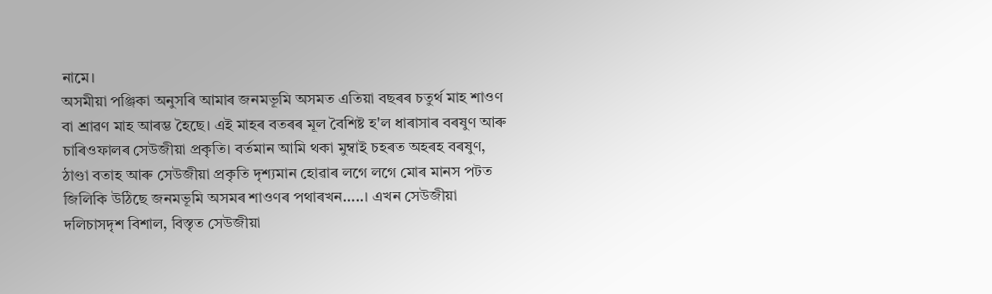নামে।
অসমীয়া পঞ্জিকা অনুসৰি আমাৰ জনমভূমি অসমত এতিয়া বছৰৰ চতুৰ্থ মাহ শাওণ বা শ্ৰাৱণ মাহ আৰম্ভ হৈছে। এই মাহৰ বতৰৰ মূল বৈশিষ্ট হ'ল ধাৰাসাৰ বৰষুণ আৰু চাৰিওফালৰ সেউজীয়া প্ৰকৃতি। বৰ্তমান আমি থকা মুম্বাই চহৰত অহৰহ বৰষুণ, ঠাণ্ডা বতাহ আৰু সেউজীয়া প্ৰকৃতি দৃশ্যমান হোৱাৰ লগে লগে মোৰ মানস পটত জিলিকি উঠিছে জনমভূমি অসমৰ শাওণৰ পথাৰখন…..। এখন সেউজীয়া দলিচাসদৃশ বিশাল, বিস্তৃত সেউজীয়া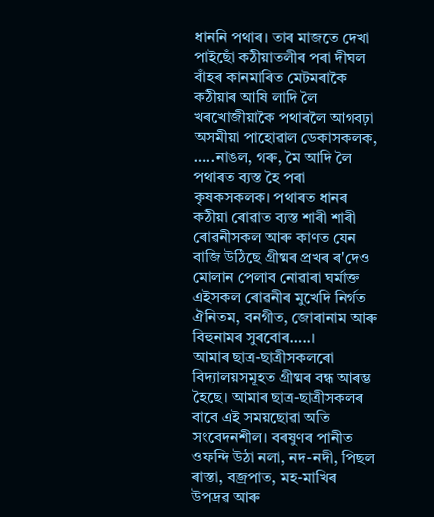ধাননি পথাৰ। তাৰ মাজতে দেখা পাইছোঁ কঠীয়াতলীৰ পৰা দীঘল বাঁহৰ কানমাৰিত মেটমৰাকৈ কঠীয়াৰ আষি লাদি লৈ খৰখোজীয়াকৈ পথাৰলৈ আগবঢ়া অসমীয়া পাহোৱাল ডেকাসকলক, …..নাঙল, গৰু, মৈ আদি লৈ পথাৰত ব্যস্ত হৈ পৰা কৃষকসকলক। পথাৰত ধানৰ কঠীয়া ৰোৱাত ব্যস্ত শাৰী শাৰী ৰোৱনীসকল আৰু কাণত যেন বাজি উঠিছে গ্ৰীষ্মৰ প্ৰখৰ ৰ'দেও মোলান পেলাব নোৱাৰা ঘৰ্মাক্ত এইসকল ৰোৱনীৰ মুখেদি নিৰ্গত ঐনিতম, বনগীত, জোৰানাম আৰু বিহুনামৰ সুৰবোৰ…..।
আমাৰ ছাত্ৰ-ছাত্ৰীসকলৰো বিদ্যালয়সমূহত গ্ৰীষ্মৰ বন্ধ আৰম্ভ হৈছে। আমাৰ ছাত্ৰ-ছাত্ৰীসকলৰ বাবে এই সময়ছোৱা অতি সংবেদনশীল। বৰষুণৰ পানীত ওফন্দি উঠা নলা, নদ-নদী, পিছল ৰাস্তা, বজ্ৰপাত, মহ-মাখিৰ উপদ্ৰৱ আৰু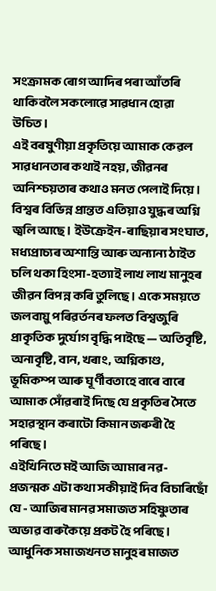সংক্ৰামক ৰোগ আদিৰ পৰা আঁতৰি থাকিবলৈ সকলোৱে সাৱধান হোৱা উচিত।
এই বৰষুণীয়া প্ৰকৃতিয়ে আমাক কেৱল সাৱধানতাৰ কথাই নহয়, জীৱনৰ অনিশ্চয়তাৰ কথাও মনত পেলাই দিয়ে। বিশ্বৰ বিভিন্ন প্ৰান্তত এতিয়াও যুদ্ধৰ অগ্নি জ্বলি আছে। ইউক্ৰেইন-ৰাছিয়াৰ সংঘাত, মধ্যপ্ৰাচ্যৰ অশান্তি আৰু অন্যান্য ঠাইত চলি থকা হিংসা-হত্যাই লাখ লাখ মানুহৰ জীৱন বিপন্ন কৰি তুলিছে। একে সময়তে জলবায়ু পৰিৱৰ্তনৰ ফলত বিশ্বজুৰি প্ৰাকৃতিক দুৰ্যোগ বৃদ্ধি পাইছে — অতিবৃষ্টি, অনাবৃষ্টি, বান, খৰাং, অগ্নিকাণ্ড, ভূমিকম্প আৰু ঘূৰ্ণীবতাহে বাৰে বাৰে আমাক সোঁৱৰাই দিছে যে প্ৰকৃতিৰ সৈতে সহাৱস্থান কৰাটো কিমান জৰুৰী হৈ পৰিছে।
এইখিনিতে মই আজি আমাৰ নৱ- প্ৰজন্মক এটা কথা সকীয়াই দিব বিচাৰিছোঁ যে - আজিৰ মানৱ সমাজত সহিষ্ণুতাৰ অভাৱ বাৰুকৈয়ে প্ৰকট হৈ পৰিছে।
আধুনিক সমাজখনত মানুহৰ মাজত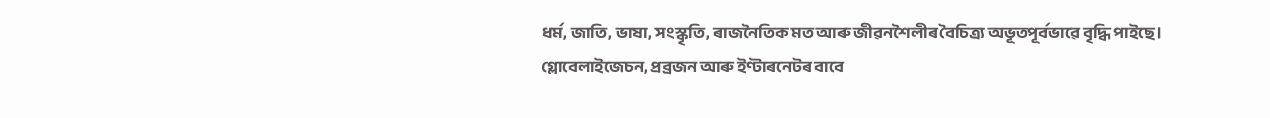ধৰ্ম, জাতি, ভাষা, সংস্কৃতি, ৰাজনৈতিক মত আৰু জীৱনশৈলীৰ বৈচিত্ৰ্য অভূতপূৰ্বভাৱে বৃদ্ধি পাইছে। গ্লোবেলাইজেচন, প্ৰব্ৰজন আৰু ইণ্টাৰনেটৰ বাবে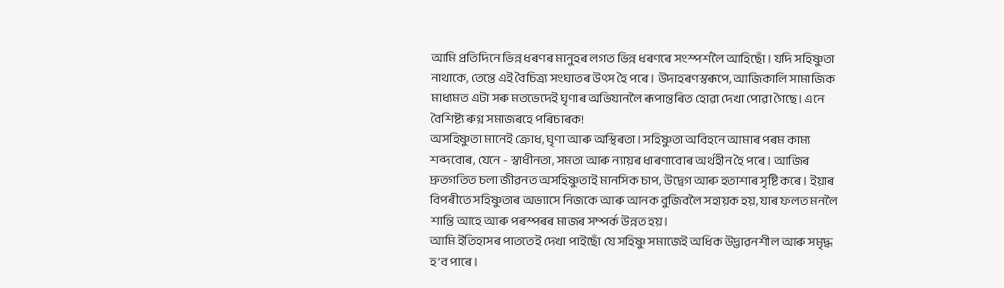আমি প্ৰতিদিনে ভিন্ন ধৰণৰ মানুহৰ লগত ভিন্ন ধৰণৰে সংস্পৰ্শলৈ আহিছোঁ। যদি সহিষ্ণুতা নাথাকে, তেন্তে এই বৈচিত্ৰ্য সংঘাতৰ উৎস হৈ পৰে। উদাহৰণস্বৰূপে, আজিকালি সামাজিক মাধ্যমত এটা সৰু মতভেদেই ঘৃণাৰ অভিযানলৈ ৰূপান্তৰিত হোৱা দেখা পোৱা গৈছে। এনে বৈশিষ্ট্য ৰুগ্ন সমাজৰহে পৰিচাৰক!
অসহিষ্ণুতা মানেই ক্ৰোধ, ঘৃণা আৰু অস্থিৰতা। সহিষ্ণুতা অবিহনে আমাৰ পৰম কাম্য শব্দবোৰ, যেনে - স্বাধীনতা, সমতা আৰু ন্যায়ৰ ধাৰণাবোৰ অৰ্থহীন হৈ পৰে। আজিৰ দ্ৰুতগতিত চলা জীৱনত অসহিষ্ণুতাই মানসিক চাপ, উদ্বেগ আৰু হতাশাৰ সৃষ্টি কৰে। ইয়াৰ বিপৰীতে সহিষ্ণুতাৰ অভ্যাসে নিজকে আৰু আনক বুজিবলৈ সহায়ক হয়, যাৰ ফলত মনলৈ শান্তি আহে আৰু পৰস্পৰৰ মাজৰ সম্পৰ্ক উন্নত হয়।
আমি ইতিহাসৰ পাততেই দেখা পাইছোঁ যে সহিষ্ণু সমাজেই অধিক উদ্ভাৱনশীল আৰু সমৃদ্ধ হ’ব পাৰে।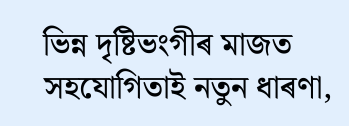ভিন্ন দৃষ্টিভংগীৰ মাজত সহযোগিতাই নতুন ধাৰণা,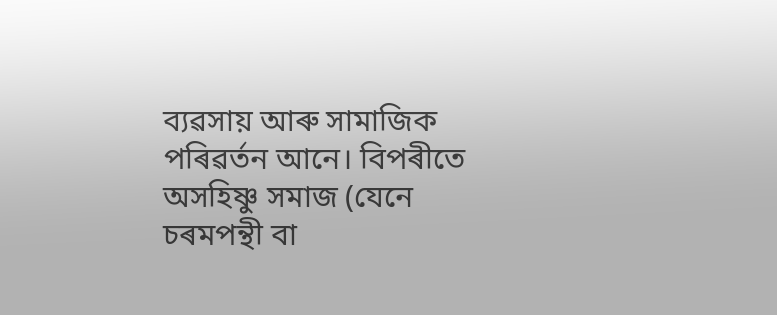ব্যৱসায় আৰু সামাজিক পৰিৱৰ্তন আনে। বিপৰীতে অসহিষ্ণু সমাজ (যেনে চৰমপন্থী বা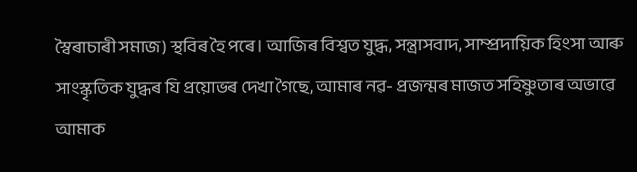স্বৈৰাচাৰী সমাজ) স্থবিৰ হৈ পৰে। আজিৰ বিশ্বত যুদ্ধ, সন্ত্ৰাসবাদ, সাম্প্ৰদায়িক হিংসা আৰু সাংস্কৃতিক যুদ্ধৰ যি প্ৰয়োভৰ দেখা গৈছে, আমাৰ নৱ- প্ৰজন্মৰ মাজত সহিষ্ণুতাৰ অভাৱে আমাক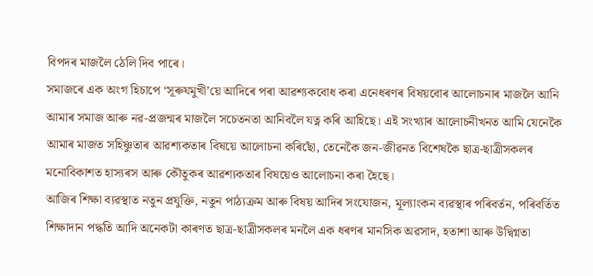বিপদৰ মাজলৈ ঠেলি দিব পাৰে।
সমাজৰে এক অংগ হিচাপে ‘সূৰুযমুখী’য়ে আদিৰে পৰা আৱশ্যকবোধ কৰা এনেধৰণৰ বিষয়বোৰ আলোচনাৰ মাজলৈ আনি আমাৰ সমাজ আৰু নৱ-প্ৰজন্মৰ মাজলৈ সচেতনতা আনিবলৈ যত্ন কৰি আহিছে। এই সংখ্যাৰ আলোচনীখনত আমি যেনেকৈ আমাৰ মাজত সহিষ্ণুতাৰ আৱশ্যকতাৰ বিষয়ে আলোচনা কৰিছোঁ, তেনেকৈ জন-জীৱনত বিশেষকৈ ছাত্ৰ-ছাত্ৰীসকলৰ মনোবিকাশত হাস্যৰস আৰু কৌতুকৰ আৱশ্যকতাৰ বিষয়েও আলোচনা কৰা হৈছে।
আজিৰ শিক্ষা ব্যৱস্থাত নতুন প্ৰযুক্তি, নতুন পাঠ্যক্ৰম আৰু বিষয় আদিৰ সংযোজন, মূল্যাংকন ব্যৱস্থাৰ পৰিবৰ্তন, পৰিবৰ্তিত শিক্ষাদান পদ্ধতি আদি অনেকটা কাৰণত ছাত্ৰ-ছাত্ৰীসকলৰ মনলৈ এক ধৰণৰ মানসিক অৱসাদ, হতাশা আৰু উদ্বিগ্নতা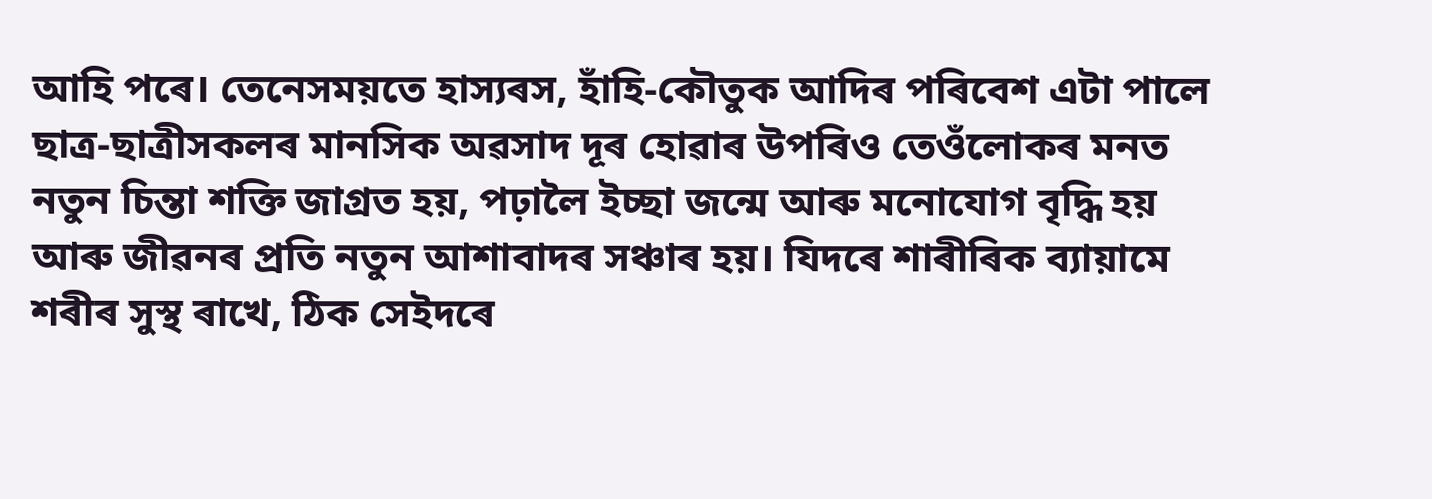আহি পৰে। তেনেসময়তে হাস্যৰস, হাঁহি-কৌতুক আদিৰ পৰিবেশ এটা পালে ছাত্ৰ-ছাত্ৰীসকলৰ মানসিক অৱসাদ দূৰ হোৱাৰ উপৰিও তেওঁলোকৰ মনত নতুন চিন্তা শক্তি জাগ্ৰত হয়, পঢ়ালৈ ইচ্ছা জন্মে আৰু মনোযোগ বৃদ্ধি হয় আৰু জীৱনৰ প্ৰতি নতুন আশাবাদৰ সঞ্চাৰ হয়। যিদৰে শাৰীৰিক ব্যায়ামে শৰীৰ সুস্থ ৰাখে, ঠিক সেইদৰে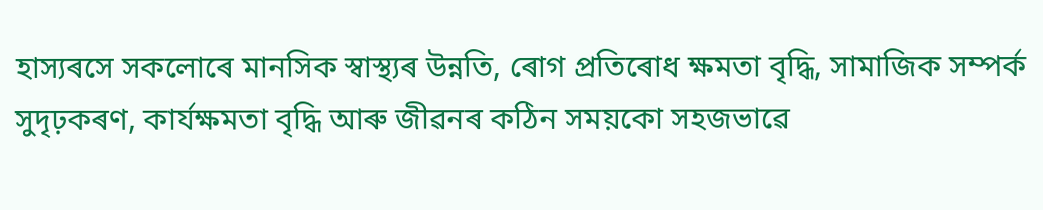হাস্যৰসে সকলোৰে মানসিক স্বাস্থ্যৰ উন্নতি, ৰোগ প্ৰতিৰোধ ক্ষমতা বৃদ্ধি, সামাজিক সম্পৰ্ক সুদৃঢ়কৰণ, কাৰ্যক্ষমতা বৃদ্ধি আৰু জীৱনৰ কঠিন সময়কো সহজভাৱে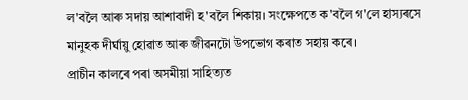ল'বলৈ আৰু সদায় আশাবাদী হ'বলৈ শিকায়। সংক্ষেপতে ক'বলৈ গ'লে হাস্যৰসে মানুহক দীৰ্ঘায়ু হোৱাত আৰু জীৱনটো উপভোগ কৰাত সহায় কৰে।
প্ৰাচীন কালৰে পৰা অসমীয়া সাহিত্যত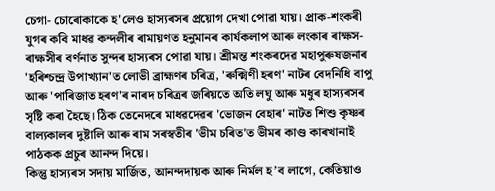চেগা- চোৰোকাকে হ'লেও হাস্যৰসৰ প্ৰয়োগ দেখা পোৱা যায়। প্ৰাক-শংকৰী যুগৰ কবি মাধৱ কন্দলীৰ ৰামায়ণত হনুমানৰ কাৰ্যকলাপ আৰু লংকাৰ ৰাক্ষস-ৰাক্ষসীৰ বৰ্ণনাত সুন্দৰ হাস্যৰস পোৱা যায়। শ্ৰীমন্ত শংকৰদেৱ মহাপুৰুষজনাৰ 'হৰিশ্চন্দ্ৰ উপাখ্যান'ত লোভী ব্ৰাহ্মণৰ চৰিত্ৰ, 'ৰুক্মিণী হৰণ' নাটৰ বেদনিধি বাপু আৰু 'পাৰিজাত হৰণ'ৰ নাৰদ চৰিত্ৰৰ জৰিয়তে অতি লঘু আৰু মধুৰ হাস্যৰসৰ সৃষ্টি কৰা হৈছে। ঠিক তেনেদৰে মাধৱদেৱৰ 'ভোজন বেহাৰ' নাটত শিশু কৃষ্ণৰ বাল্যকালৰ দুষ্টালি আৰু ৰাম সৰস্বতীৰ 'ভীম চৰিত'ত ভীমৰ কাণ্ড কাৰখানাই পাঠকক প্ৰচুৰ আনন্দ দিয়ে।
কিন্তু হাস্যৰস সদায় মাৰ্জিত, আনন্দদায়ক আৰু নিৰ্মল হ’ব লাগে, কেতিয়াও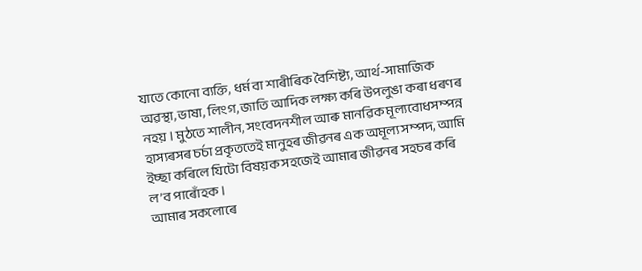যাতে কোনো ব্যক্তি, ধৰ্ম বা শাৰীৰিক বৈশিষ্ট্য, আৰ্থ-সামাজিক অৱস্থা, ভাষা, লিংগ, জাতি আদিক লক্ষ্য কৰি উপলুঙা কৰা ধৰণৰ নহয়। মুঠতে শালীন, সংবেদনশীল আৰু মানৱিক মূল্যবোধসম্পন্ন হাস্যৰসৰ চৰ্চা প্ৰকৃততেই মানুহৰ জীৱনৰ এক অমূল্য সম্পদ, আমি ইচ্ছা কৰিলে যিটো বিষয়ক সহজেই আমাৰ জীৱনৰ সহচৰ কৰি ল’ব পাৰোঁহক।
আমাৰ সকলোৰে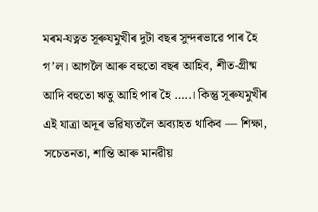মৰম-যত্নত সূৰুযমুখীৰ দুটা বছৰ সুন্দৰভাৱে পাৰ হৈ গ’ল। আগলৈ আৰু বহুতো বছৰ আহিব, শীত-গ্ৰীষ্ম আদি বহুতো ঋতু আহি পাৰ হৈ …..। কিন্তু সূৰুযমুখীৰ এই যাত্ৰা অদূৰ ভৱিষ্যতলৈ অব্যাহত থাকিব — শিক্ষা, সচেতনতা, শান্তি আৰু মানৱীয়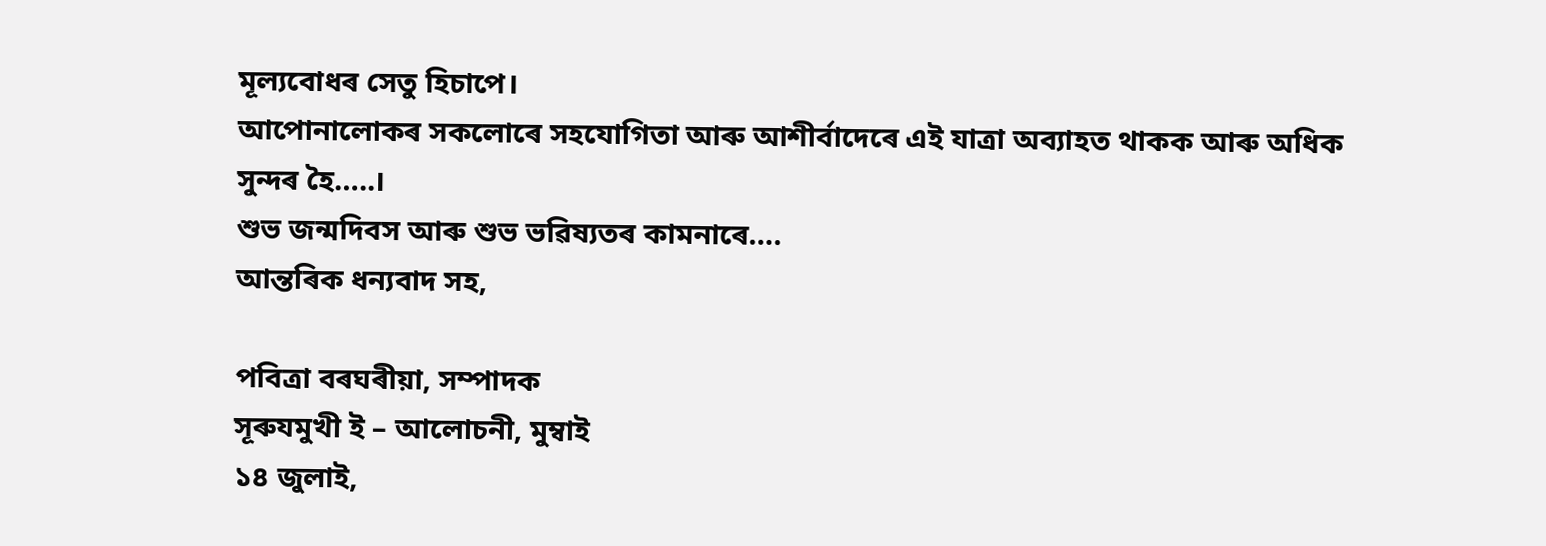মূল্যবোধৰ সেতু হিচাপে।
আপোনালোকৰ সকলোৰে সহযোগিতা আৰু আশীৰ্বাদেৰে এই যাত্ৰা অব্যাহত থাকক আৰু অধিক সুন্দৰ হৈ…..।
শুভ জন্মদিবস আৰু শুভ ভৱিষ্যতৰ কামনাৰে….
আন্তৰিক ধন্যবাদ সহ,

পবিত্ৰা বৰঘৰীয়া, সম্পাদক
সূৰুযমুখী ই – আলোচনী, মুম্বাই
১৪ জুলাই,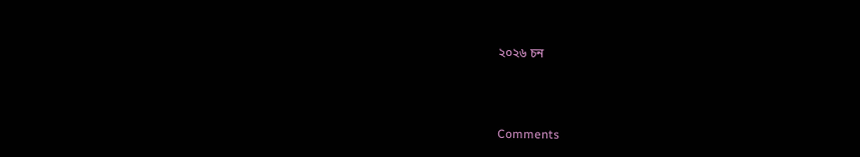২০২৬ চন



Comments